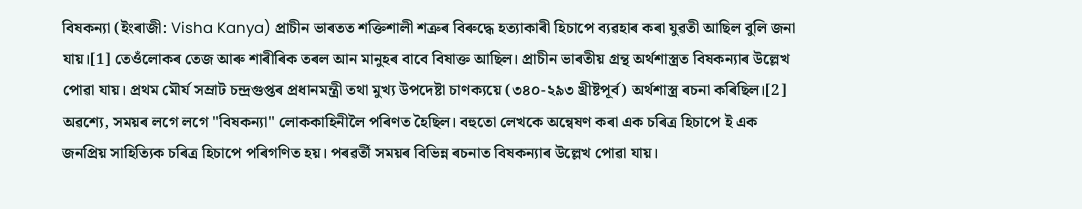বিষকন্যা (ইংৰাজী: Visha Kanya) প্ৰাচীন ভাৰতত শক্তিশালী শত্ৰুৰ বিৰুদ্ধে হত্যাকাৰী হিচাপে ব্যৱহাৰ কৰা যুৱতী আছিল বুলি জনা যায়।[1] তেওঁলোকৰ তেজ আৰু শাৰীৰিক তৰল আন মানুহৰ বাবে বিষাক্ত আছিল। প্ৰাচীন ভাৰতীয় গ্ৰন্থ অৰ্থশাস্ত্ৰত বিষকন্যাৰ উল্লেখ পোৱা যায়। প্ৰথম মৌৰ্য সম্ৰাট চন্দ্ৰগুপ্তৰ প্ৰধানমন্ত্ৰী তথা মুখ্য উপদেষ্টা চাণক্যয়ে (৩৪০-২৯৩ খ্ৰীষ্টপূৰ্ব) অৰ্থশাস্ত্ৰ ৰচনা কৰিছিল।[2]
অৱশ্যে, সময়ৰ লগে লগে "বিষকন্যা" লোককাহিনীলৈ পৰিণত হৈছিল। বহুতো লেখকে অন্বেষণ কৰা এক চৰিত্ৰ হিচাপে ই এক জনপ্ৰিয় সাহিত্যিক চৰিত্ৰ হিচাপে পৰিগণিত হয়। পৰৱৰ্তী সময়ৰ বিভিন্ন ৰচনাত বিষকন্যাৰ উল্লেখ পোৱা যায়।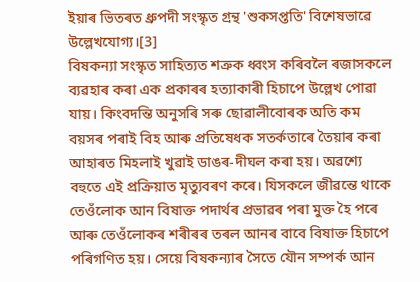ইয়াৰ ভিতৰত ধ্ৰুপদী সংস্কৃত গ্ৰন্থ 'শুকসপ্ততি' বিশেষভাৱে উল্লেখযোগ্য।[3]
বিষকন্যা সংস্কৃত সাহিত্যত শত্ৰুক ধ্বংস কৰিবলৈ ৰজাসকলে ব্যৱহাৰ কৰা এক প্ৰকাৰৰ হত্যাকাৰী হিচাপে উল্লেখ পোৱা যায়। কিংবদন্তি অনুসৰি সৰু ছোৱালীবোৰক অতি কম বয়সৰ পৰাই বিহ আৰু প্ৰতিষেধক সতৰ্কতাৰে তৈয়াৰ কৰা আহাৰত মিহলাই খুৱাই ডাঙৰ-দীঘল কৰা হয়। অৱশ্যে বহুতে এই প্ৰক্ৰিয়াত মৃত্যুবৰণ কৰে। যিসকলে জীৱন্তে থাকে তেওঁলোক আন বিষাক্ত পদাৰ্থৰ প্ৰভাৱৰ পৰা মুক্ত হৈ পৰে আৰু তেওঁলোকৰ শৰীৰৰ তৰল আনৰ বাবে বিষাক্ত হিচাপে পৰিগণিত হয়। সেয়ে বিষকন্যাৰ সৈতে যৌন সম্পৰ্ক আন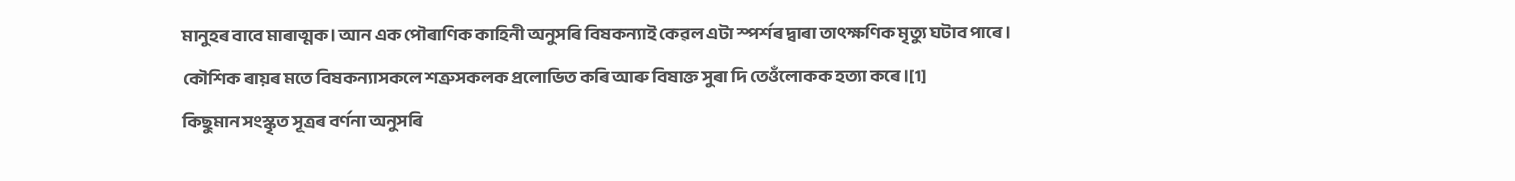মানুহৰ বাবে মাৰাত্মক। আন এক পৌৰাণিক কাহিনী অনুসৰি বিষকন্যাই কেৱল এটা স্পৰ্শৰ দ্বাৰা তাৎক্ষণিক মৃত্যু ঘটাব পাৰে।
কৌশিক ৰায়ৰ মতে বিষকন্যাসকলে শত্ৰুসকলক প্ৰলোভিত কৰি আৰু বিষাক্ত সুৰা দি তেওঁলোকক হত্যা কৰে।[1]
কিছুমান সংস্কৃত সূত্ৰৰ বৰ্ণনা অনুসৰি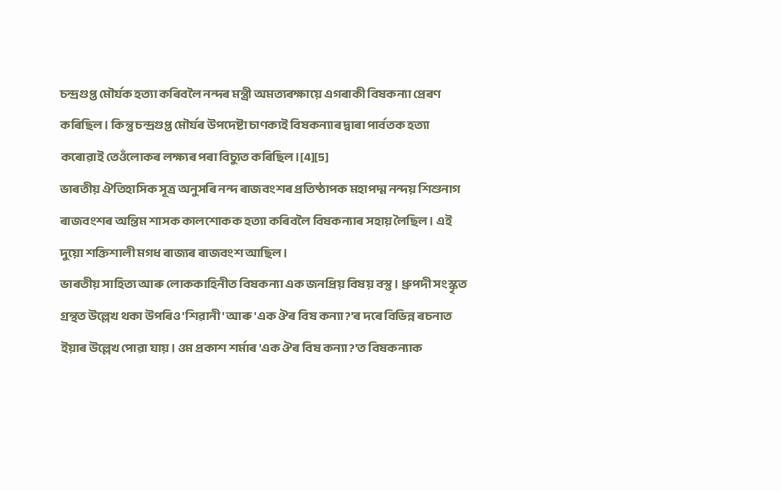চন্দ্ৰগুপ্ত মৌৰ্যক হত্যা কৰিবলৈ নন্দৰ মন্ত্ৰী অমত্যৰক্ষায়ে এগৰাকী বিষকন্যা প্ৰেৰণ কৰিছিল। কিন্তু চন্দ্ৰগুপ্ত মৌৰ্যৰ উপদেষ্টা চাণক্যই বিষকন্যাৰ দ্বাৰা পাৰ্বতক হত্যা কৰোৱাই তেওঁলোকৰ লক্ষ্যৰ পৰা বিচ্যুত কৰিছিল।[4][5]
ভাৰতীয় ঐতিহাসিক সূত্ৰ অনুসৰি নন্দ ৰাজবংশৰ প্ৰতিষ্ঠাপক মহাপদ্ম নন্দয় শিশুনাগ ৰাজবংশৰ অন্তিম শাসক কালশোকক হত্যা কৰিবলৈ বিষকন্যাৰ সহায় লৈছিল। এই দুয়ো শক্তিশালী মগধ ৰাজ্যৰ ৰাজবংশ আছিল।
ভাৰতীয় সাহিত্য আৰু লোককাহিনীত বিষকন্যা এক জনপ্ৰিয় বিষয় বস্তু। ধ্ৰুপদী সংস্কৃত গ্ৰন্থত উল্লেখ থকা উপৰিও 'শিৱানী' আৰু 'এক ঔৰ বিষ কন্যা?'ৰ দৰে বিভিন্ন ৰচনাত ইয়াৰ উল্লেখ পোৱা যায়। ওম প্ৰকাশ শৰ্মাৰ 'এক ঔৰ বিষ কন্যা?'ত বিষকন্যাক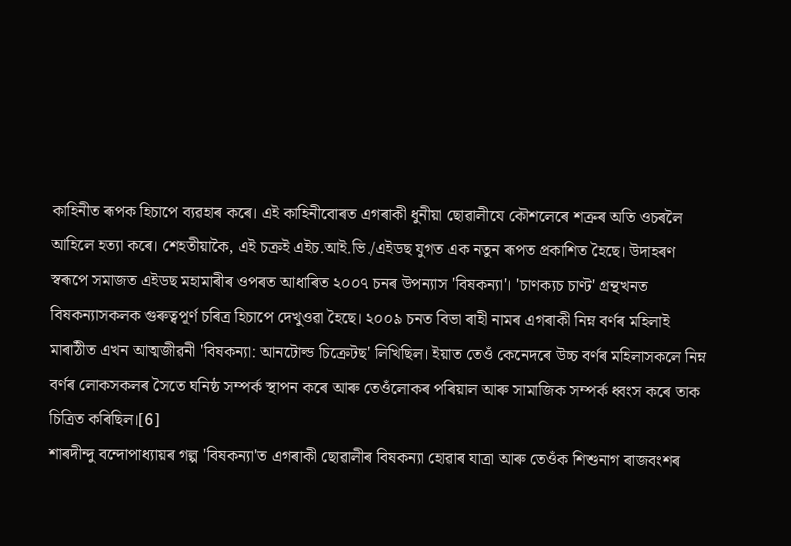কাহিনীত ৰূপক হিচাপে ব্যৱহাৰ কৰে। এই কাহিনীবোৰত এগৰাকী ধুনীয়া ছোৱালীযে কৌশলেৰে শত্ৰুৰ অতি ওচৰলৈ আহিলে হত্যা কৰে। শেহতীয়াকৈ, এই চক্ৰই এইচ.আই.ভি./এইডছ যুগত এক নতুন ৰূপত প্ৰকাশিত হৈছে। উদাহৰণ স্বৰূপে সমাজত এইডছ মহামাৰীৰ ওপৰত আধাৰিত ২০০৭ চনৰ উপন্যাস 'বিষকন্যা'। 'চাণক্যচ চাণ্ট' গ্ৰন্থখনত বিষকন্যাসকলক গুৰুত্বপূৰ্ণ চৰিত্ৰ হিচাপে দেখুওৱা হৈছে। ২০০৯ চনত বিভা ৰাহী নামৰ এগৰাকী নিম্ন বৰ্ণৰ মহিলাই মাৰাঠীত এখন আত্মজীৱনী 'বিষকন্যা: আনটোল্ড চিক্ৰেটছ' লিখিছিল। ইয়াত তেওঁ কেনেদৰে উচ্চ বৰ্ণৰ মহিলাসকলে নিম্ন বৰ্ণৰ লোকসকলৰ সৈতে ঘনিষ্ঠ সম্পৰ্ক স্থাপন কৰে আৰু তেওঁলোকৰ পৰিয়াল আৰু সামাজিক সম্পৰ্ক ধ্বংস কৰে তাক চিত্ৰিত কৰিছিল।[6]
শাৰদীন্দু বন্দোপাধ্যায়ৰ গল্প 'বিষকন্যা'ত এগৰাকী ছোৱালীৰ বিষকন্যা হোৱাৰ যাত্ৰা আৰু তেওঁক শিশুনাগ ৰাজবংশৰ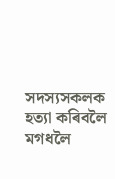সদস্যসকলক হত্যা কৰিবলৈ মগধলৈ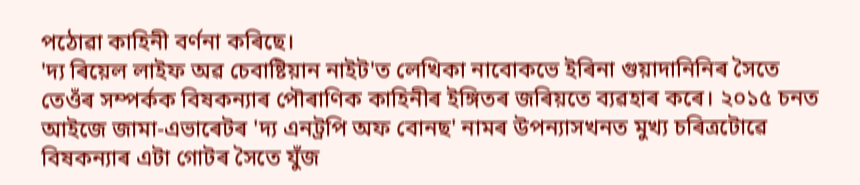পঠোৱা কাহিনী বৰ্ণনা কৰিছে।
'দ্য ৰিয়েল লাইফ অৱ চেবাষ্টিয়ান নাইট'ত লেখিকা নাবোকভে ইৰিনা গুয়াদানিনিৰ সৈতে তেওঁৰ সম্পৰ্কক বিষকন্যাৰ পৌৰাণিক কাহিনীৰ ইঙ্গিতৰ জৰিয়তে ব্যৱহাৰ কৰে। ২০১৫ চনত আইজে জামা-এভাৰেটৰ 'দ্য এনট্ৰপি অফ বোনছ' নামৰ উপন্যাসখনত মুখ্য চৰিত্ৰটোৱে বিষকন্যাৰ এটা গোটৰ সৈতে যুঁজ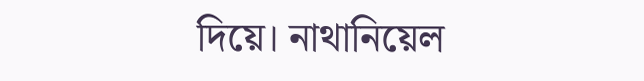দিয়ে। নাথানিয়েল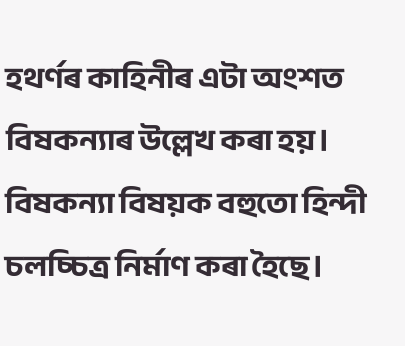হথৰ্ণৰ কাহিনীৰ এটা অংশত বিষকন্যাৰ উল্লেখ কৰা হয়।
বিষকন্যা বিষয়ক বহুতো হিন্দী চলচ্চিত্ৰ নিৰ্মাণ কৰা হৈছে।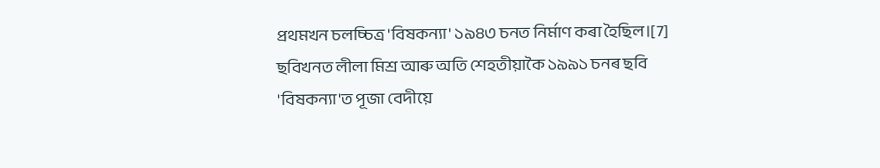প্ৰথমখন চলচ্চিত্ৰ 'বিষকন্যা' ১৯৪৩ চনত নিৰ্মাণ কৰা হৈছিল।[7] ছবিখনত লীলা মিশ্ৰ আৰু অতি শেহতীয়াকৈ ১৯৯১ চনৰ ছবি 'বিষকন্যা'ত পূজা বেদীয়ে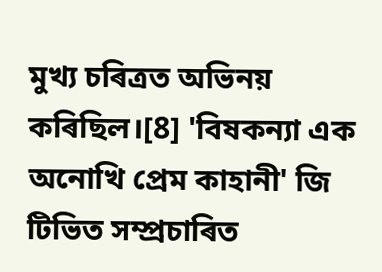মুখ্য চৰিত্ৰত অভিনয় কৰিছিল।[8] 'বিষকন্যা এক অনোখি প্ৰেম কাহানী' জি টিভিত সম্প্ৰচাৰিত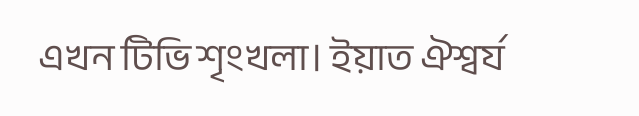এখন টিভি শৃংখলা। ইয়াত ঐশ্বৰ্য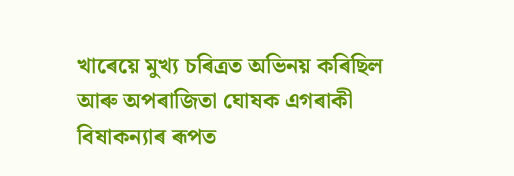খাৰেয়ে মুখ্য চৰিত্ৰত অভিনয় কৰিছিল আৰু অপৰাজিতা ঘোষক এগৰাকী বিষাকন্যাৰ ৰূপত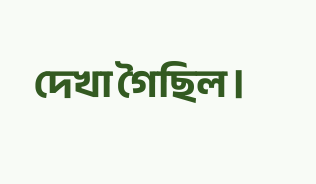দেখা গৈছিল।